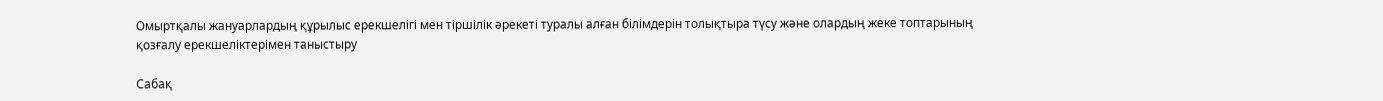Омыртқалы жануарлардың құрылыс ерекшелігі мен тіршілік әрекеті туралы алған білімдерін толықтыра түсу және олардың жеке топтарының қозғалу ерекшеліктерімен таныстыру

Сабақ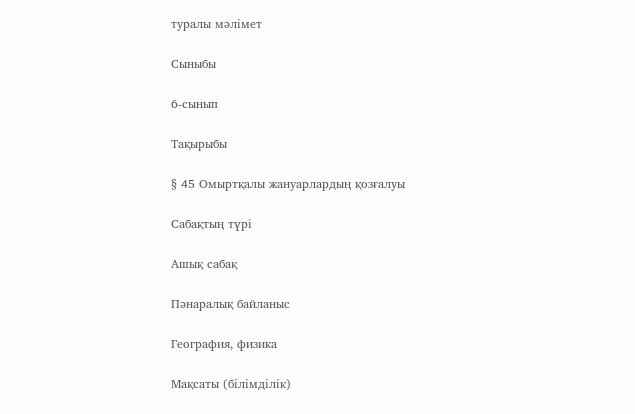туралы мәлімет

Сыныбы

6-сынып

Тақырыбы

§ 45 Омыртқалы жануарлардың қозғалуы

Сабақтың түрі

Ашық сабақ

Пәнаралық байланыс

География, физика

Мақсаты (білімділік)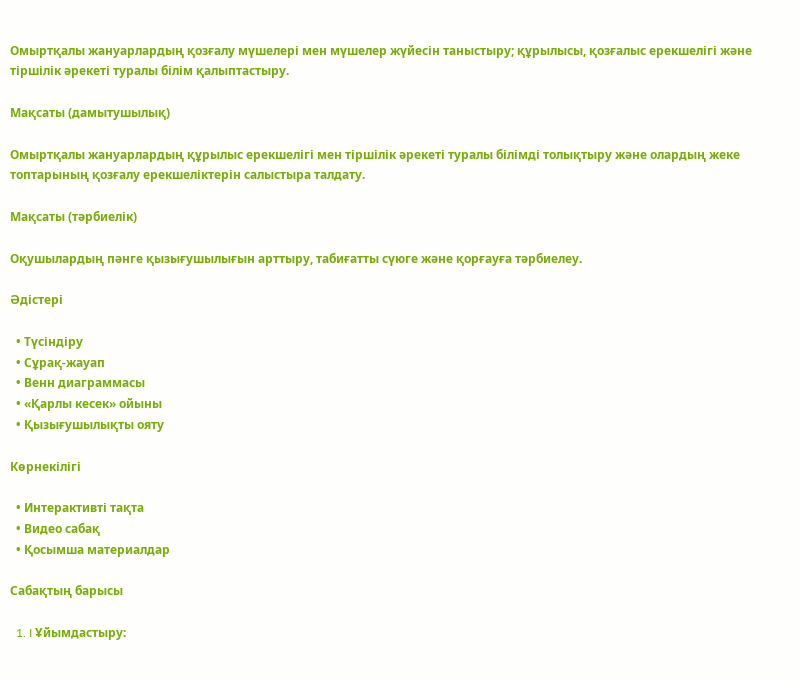Омыртқалы жануарлардың қозғалу мүшелері мен мүшелер жүйесін таныстыру; құрылысы, қозғалыс ерекшелігі және тіршілік әрекеті туралы білім қалыптастыру.

Мақсаты (дамытушылық)

Омыртқалы жануарлардың құрылыс ерекшелігі мен тіршілік әрекеті туралы білімді толықтыру және олардың жеке топтарының қозғалу ерекшеліктерін салыстыра талдату.

Мақсаты (тәрбиелік)

Оқушылардың пәнге қызығушылығын арттыру, табиғатты сүюге және қорғауға тәрбиелеу.

Әдістері

  • Түсіндіру
  • Сұрақ-жауап
  • Венн диаграммасы
  • «Қарлы кесек» ойыны
  • Қызығушылықты ояту

Көрнекілігі

  • Интерактивті тақта
  • Видео сабақ
  • Қосымша материалдар

Сабақтың барысы

  1. I Ұйымдастыру: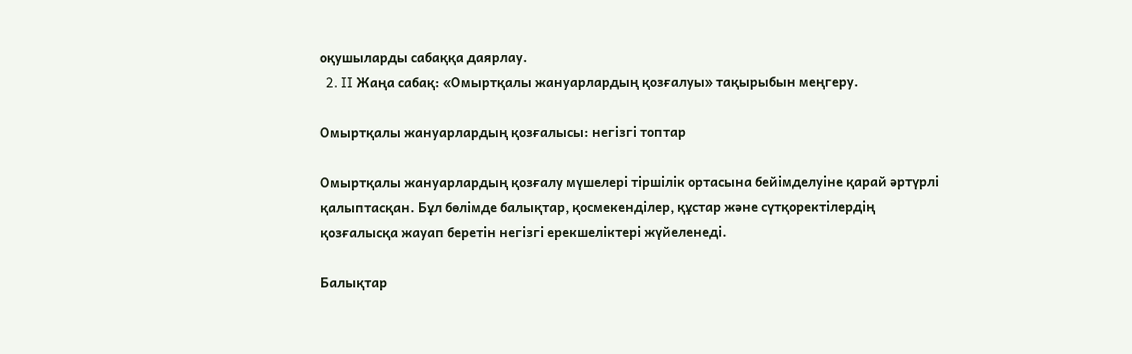оқушыларды сабаққа даярлау.
  2. II Жаңа сабақ: «Омыртқалы жануарлардың қозғалуы» тақырыбын меңгеру.

Омыртқалы жануарлардың қозғалысы: негізгі топтар

Омыртқалы жануарлардың қозғалу мүшелері тіршілік ортасына бейімделуіне қарай әртүрлі қалыптасқан. Бұл бөлімде балықтар, қосмекенділер, құстар және сүтқоректілердің қозғалысқа жауап беретін негізгі ерекшеліктері жүйеленеді.

Балықтар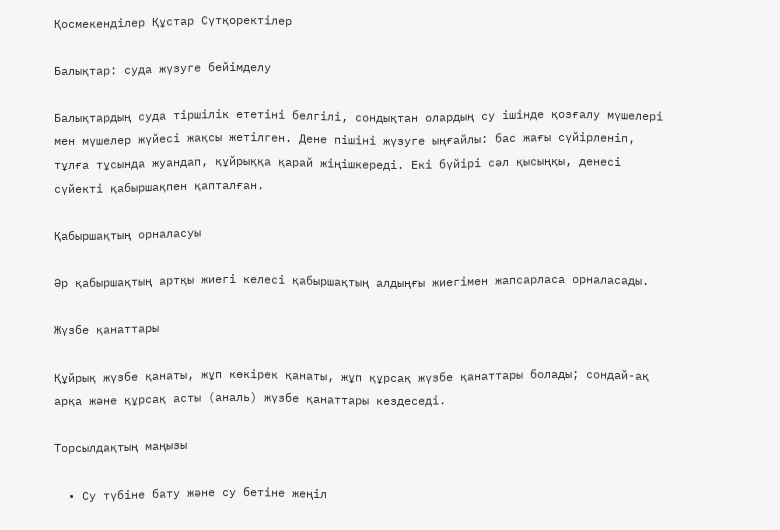Қосмекенділер Құстар Сүтқоректілер

Балықтар: суда жүзуге бейімделу

Балықтардың суда тіршілік ететіні белгілі, сондықтан олардың су ішінде қозғалу мүшелері мен мүшелер жүйесі жақсы жетілген. Дене пішіні жүзуге ыңғайлы: бас жағы сүйірленіп, тұлға тұсында жуандап, құйрыққа қарай жіңішкереді. Екі бүйірі сәл қысыңқы, денесі сүйекті қабыршақпен қапталған.

Қабыршақтың орналасуы

Әр қабыршақтың артқы жиегі келесі қабыршақтың алдыңғы жиегімен жапсарласа орналасады.

Жүзбе қанаттары

Құйрық жүзбе қанаты, жұп көкірек қанаты, жұп құрсақ жүзбе қанаттары болады; сондай-ақ арқа және құрсақ асты (аналь) жүзбе қанаттары кездеседі.

Торсылдақтың маңызы

  • Су түбіне бату және су бетіне жеңіл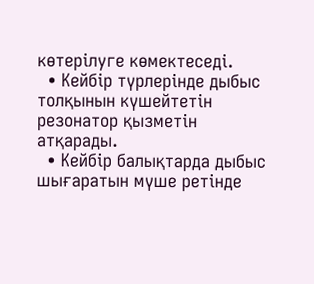көтерілуге көмектеседі.
  • Кейбір түрлерінде дыбыс толқынын күшейтетін резонатор қызметін атқарады.
  • Кейбір балықтарда дыбыс шығаратын мүше ретінде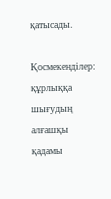қатысады.

Қосмекенділер: құрлыққа шығудың алғашқы қадамы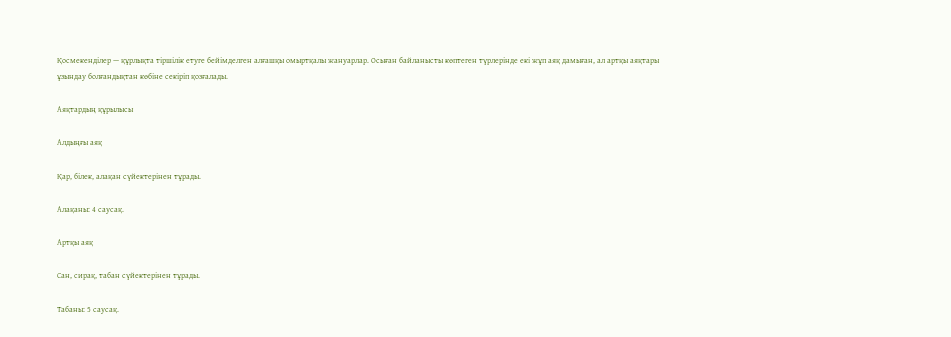Қосмекенділер — құрлықта тіршілік етуге бейімделген алғашқы омыртқалы жануарлар. Осыған байланысты көптеген түрлерінде екі жұп аяқ дамыған, ал артқы аяқтары ұзындау болғандықтан көбіне секіріп қозғалады.

Аяқтардың құрылысы

Алдыңғы аяқ

Қар, білек, алақан сүйектерінен тұрады.

Алақаны: 4 саусақ.

Артқы аяқ

Сан, сирақ, табан сүйектерінен тұрады.

Табаны: 5 саусақ.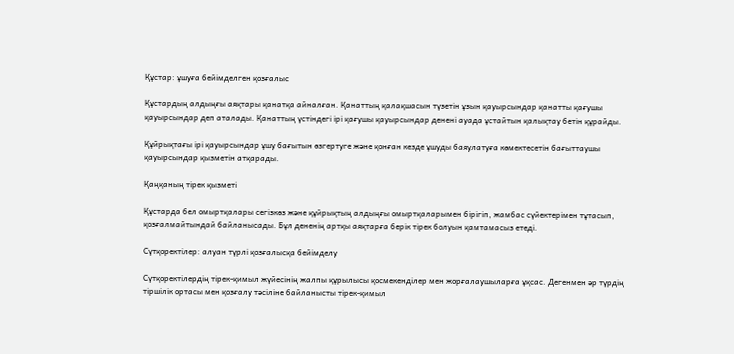Құстар: ұшуға бейімделген қозғалыс

Құстардың алдыңғы аяқтары қанатқа айналған. Қанаттың қалақшасын түзетін ұзын қауырсындар қанатты қағушы қауырсындар деп аталады. Қанаттың үстіндегі ірі қағушы қауырсындар денені ауада ұстайтын қалықтау бетін құрайды.

Құйрықтағы ірі қауырсындар ұшу бағытын өзгертуге және қонған кезде ұшуды баяулатуға көмектесетін бағыттаушы қауырсындар қызметін атқарады.

Қаңқаның тірек қызметі

Құстарда бел омыртқалары сегізкөз және құйрықтың алдыңғы омыртқаларымен бірігіп, жамбас сүйектерімен тұтасып, қозғалмайтындай байланысады. Бұл дененің артқы аяқтарға берік тірек болуын қамтамасыз етеді.

Сүтқоректілер: алуан түрлі қозғалысқа бейімделу

Сүтқоректілердің тірек-қимыл жүйесінің жалпы құрылысы қосмекенділер мен жорғалаушыларға ұқсас. Дегенмен әр түрдің тіршілік ортасы мен қозғалу тәсіліне байланысты тірек-қимыл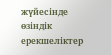жүйесінде өзіндік ерекшеліктер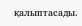қалыптасады.